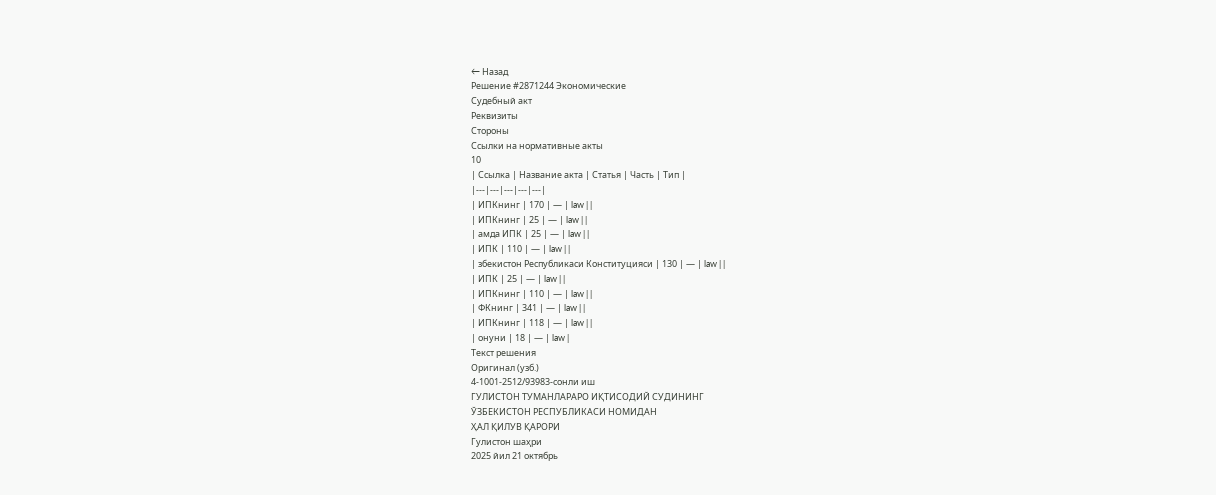← Назад
Решение #2871244 Экономические
Судебный акт
Реквизиты
Стороны
Ссылки на нормативные акты
10
| Ссылка | Название акта | Статья | Часть | Тип |
|---|---|---|---|---|
| ИПКнинг | 170 | — | law | |
| ИПКнинг | 25 | — | law | |
| амда ИПК | 25 | — | law | |
| ИПК | 110 | — | law | |
| збекистон Республикаси Конституцияси | 130 | — | law | |
| ИПК | 25 | — | law | |
| ИПКнинг | 110 | — | law | |
| ФКнинг | 341 | — | law | |
| ИПКнинг | 118 | — | law | |
| онуни | 18 | — | law |
Текст решения
Оригинал (узб.)
4-1001-2512/93983-сонли иш
ГУЛИСТОН ТУМАНЛАРАРО ИҚТИСОДИЙ СУДИНИНГ
ЎЗБЕКИСТОН РЕСПУБЛИКАСИ НОМИДАН
ҲАЛ ҚИЛУВ ҚАРОРИ
Гулистон шаҳри
2025 йил 21 октябрь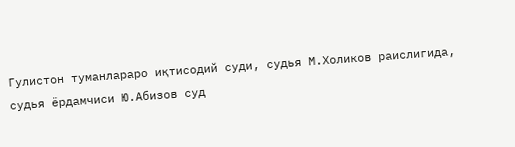Гулистон туманлараро иқтисодий суди, судья М.Холиков раислигида,
судья ёрдамчиси Ю.Абизов суд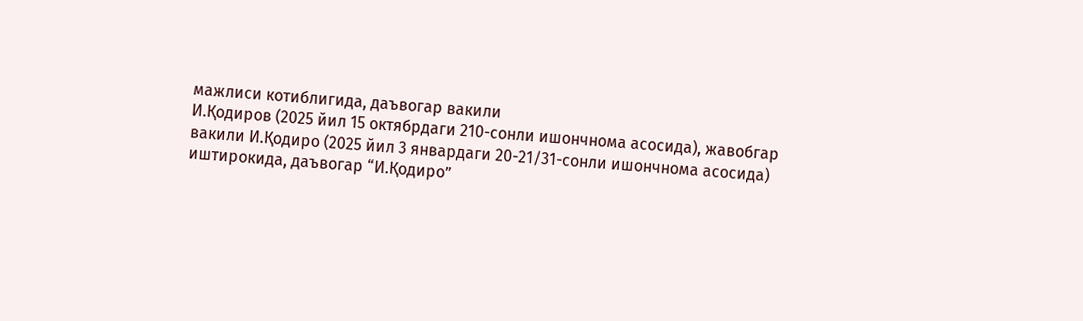мажлиси котиблигида, даъвогар вакили
И.Қодиров (2025 йил 15 октябрдаги 210-сонли ишончнома асосида), жавобгар
вакили И.Қодиро (2025 йил 3 январдаги 20-21/31-сонли ишончнома асосида)
иштирокида, даъвогар “И.Қодиро”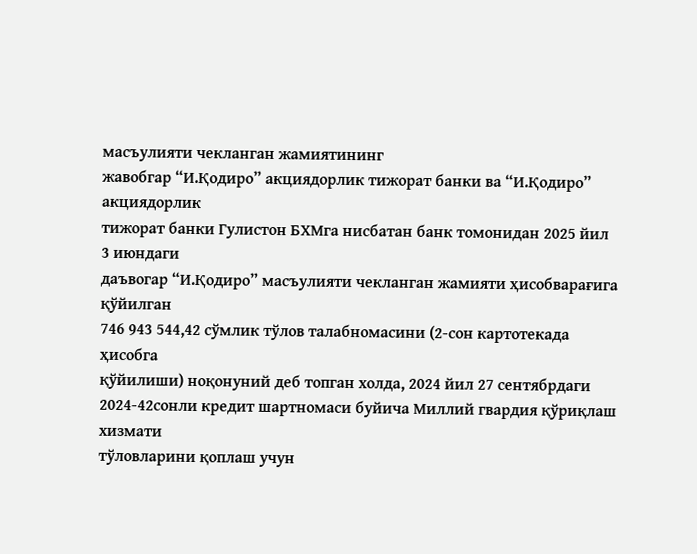масъулияти чекланган жамиятининг
жавобгар “И.Қодиро” акциядорлик тижорат банки ва “И.Қодиро” акциядорлик
тижорат банки Гулистон БХМга нисбатан банк томонидан 2025 йил 3 июндаги
даъвогар “И.Қодиро” масъулияти чекланган жамияти ҳисобварағига қўйилган
746 943 544,42 сўмлик тўлов талабномасини (2-сон картотекада ҳисобга
қўйилиши) ноқонуний деб топган холда, 2024 йил 27 сентябрдаги 2024-42сонли кредит шартномаси буйича Миллий гвардия қўриқлаш хизмати
тўловларини қоплаш учун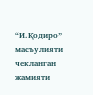“И.Қодиро” масъулияти чекланган жамияти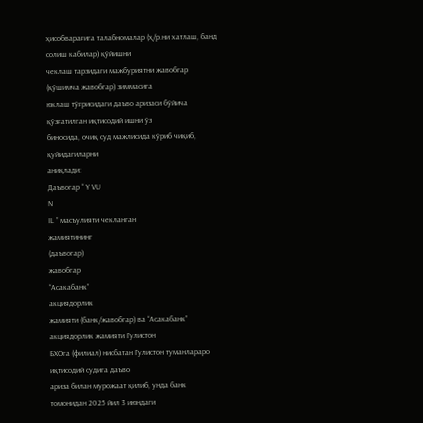ҳисобварағига талабномалар (ҳ/р.ни хатлаш, банд солиш кабилар) қўйишни
чеклаш тарзидаги мажбуриятни жавобгар (қўшимча жавобгар) зиммасига
юклаш тўғрисидаги даъво аризаси бўйича қўзғатилган иқтисодий ишни ўз
биносида, очиқ суд мажлисида кўриб чиқиб, қуйидагиларни
аниқлади:
Даъвогар “ Y VU
N
IL ” масъулияти чекланган
жамиятининг
(даъвогар)
жавобгар
“Асакабанк”
акциядорлик
жамияти (банк/жавобгар) ва “Асакабанк” акциядорлик жамияти Гулистон
БХОга (филиал) нисбатан Гулистон туманлараро иқтисодий судига даъво
ариза билан мурожаат қилиб, унда банк томонидан 2025 йил 3 июндаги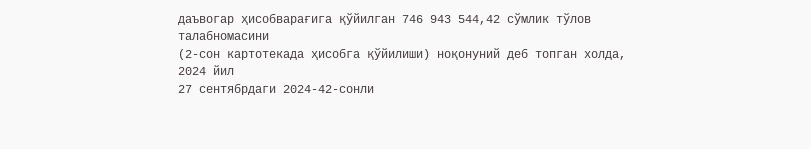даъвогар ҳисобварағига қўйилган 746 943 544,42 сўмлик тўлов талабномасини
(2-сон картотекада ҳисобга қўйилиши) ноқонуний деб топган холда, 2024 йил
27 сентябрдаги 2024-42-сонли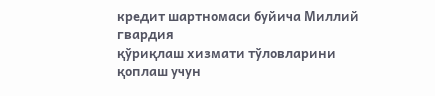кредит шартномаси буйича Миллий гвардия
қўриқлаш хизмати тўловларини қоплаш учун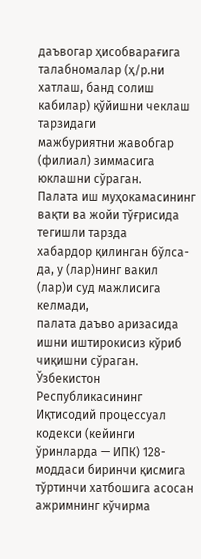даъвогар ҳисобварағига
талабномалар (ҳ/р.ни хатлаш, банд солиш кабилар) қўйишни чеклаш тарзидаги
мажбуриятни жавобгар (филиал) зиммасига юклашни сўраган.
Палата иш муҳокамасининг вақти ва жойи тўғрисида тегишли тарзда
хабардор қилинган бўлса-да, у (лар)нинг вакил (лар)и суд мажлисига келмади,
палата даъво аризасида ишни иштирокисиз кўриб чиқишни сўраган.
Ўзбекистон Республикасининг Иқтисодий процессуал кодекси (кейинги
ўринларда — ИПК) 128-моддаси биринчи қисмига тўртинчи хатбошига асосан
ажримнинг кўчирма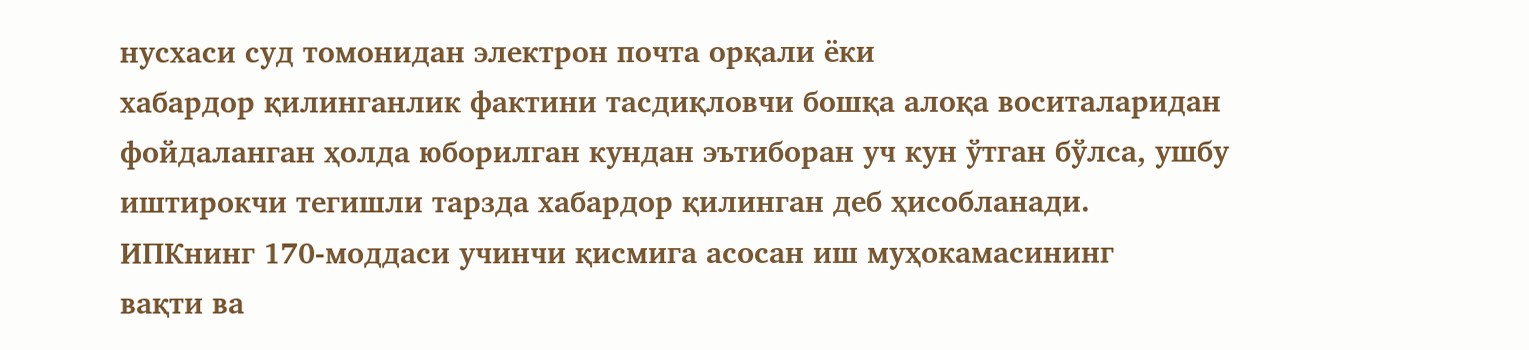нусхаси суд томонидан электрон почта орқали ёки
хабардор қилинганлик фактини тасдиқловчи бошқа алоқа воситаларидан
фойдаланган ҳолда юборилган кундан эътиборан уч кун ўтган бўлса, ушбу
иштирокчи тегишли тарзда хабардор қилинган деб ҳисобланади.
ИПКнинг 170-моддаси учинчи қисмига асосан иш муҳокамасининг
вақти ва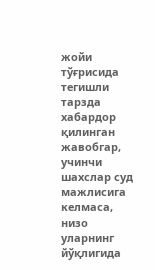жойи тўғрисида тегишли тарзда хабардор қилинган жавобгар, учинчи
шахслар суд мажлисига келмаса, низо уларнинг йўқлигида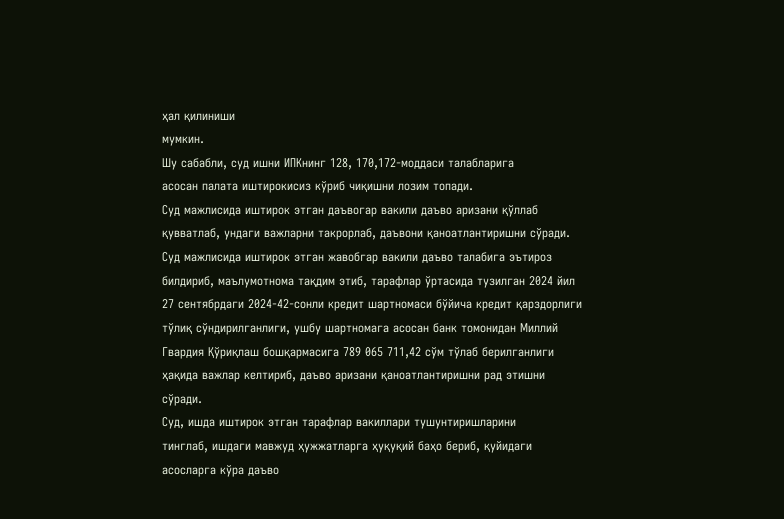ҳал қилиниши
мумкин.
Шу сабабли, суд ишни ИПКнинг 128, 170,172-моддаси талабларига
асосан палата иштирокисиз кўриб чиқишни лозим топади.
Суд мажлисида иштирок этган даъвогар вакили даъво аризани қўллаб
қувватлаб, ундаги важларни такрорлаб, даъвони қаноатлантиришни сўради.
Суд мажлисида иштирок этган жавобгар вакили даъво талабига эътироз
билдириб, маълумотнома тақдим этиб, тарафлар ўртасида тузилган 2024 йил
27 сентябрдаги 2024-42-сонли кредит шартномаси бўйича кредит қарздорлиги
тўлиқ сўндирилганлиги, ушбу шартномага асосан банк томонидан Миллий
Гвардия Қўриқлаш бошқармасига 789 065 711,42 сўм тўлаб берилганлиги
ҳақида важлар келтириб, даъво аризани қаноатлантиришни рад этишни
сўради.
Суд, ишда иштирок этган тарафлар вакиллари тушунтиришларини
тинглаб, ишдаги мавжуд ҳужжатларга ҳуқуқий баҳо бериб, қуйидаги
асосларга кўра даъво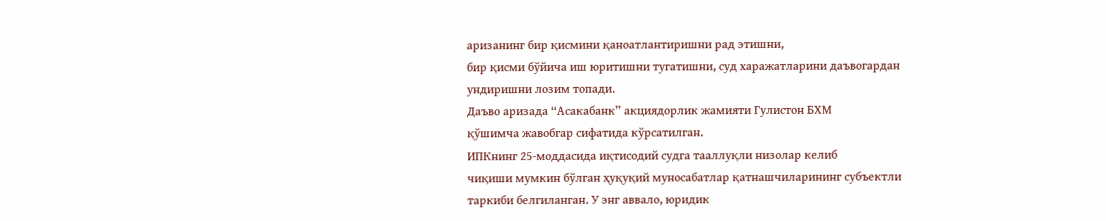аризанинг бир қисмини қаноатлантиришни рад этишни,
бир қисми бўйича иш юритишни тугатишни, суд харажатларини даъвогардан
ундиришни лозим топади.
Даъво аризада “Асакабанк” акциядорлик жамияти Гулистон БХМ
қўшимча жавобгар сифатида кўрсатилган.
ИПКнинг 25-моддасида иқтисодий судга тааллуқли низолар келиб
чиқиши мумкин бўлган ҳуқуқий муносабатлар қатнашчиларининг субъектли
таркиби белгиланган. У энг аввало, юридик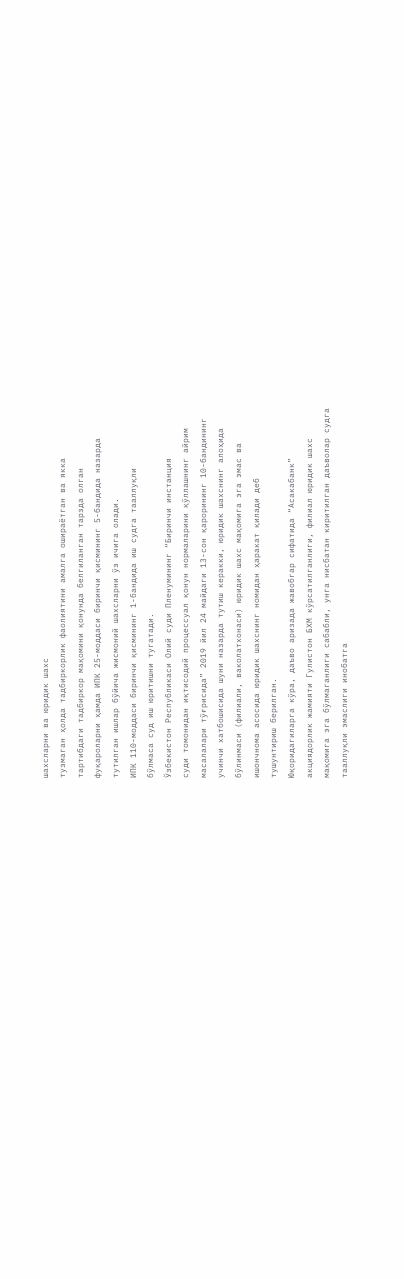шахсларни ва юридик шахс
тузмаган ҳолда тадбиркорлик фаолиятини амалга ошираётган ва якка
тартибдаги тадбиркор мақомини қонунда белгиланган тарзда олган
фуқароларни ҳамда ИПК 25-моддаси биринчи қисмининг 5-бандида назарда
тутилган ишлар бўйича жисмоний шахсларни ўз ичига олади.
ИПК 110-моддаси биринчи қисмининг 1-бандида иш судга тааллуқли
бўлмаса суд иш юритишни тугатади.
Ўзбекистон Республикаси Олий суди Пленумининг “Биринчи инстанция
суди томонидан иқтисодий процессуал қонун нормаларини қўллашнинг айрим
масалалари тўғрисида” 2019 йил 24 майдаги 13-сон қарорининг 10-бандининг
учинчи хатбошисида шуни назарда тутиш керакки, юридик шахснинг алоҳида
бўлинмаси (филиали, ваколатхонаси) юридик шахс мақомига эга эмас ва
ишончнома асосида юридик шахснинг номидан ҳаракат қилади деб
тушунтириш берилган.
Юқоридагиларга кўра, даъво аризада жавобгар сифатида “Асакабанк”
акциядорлик жамияти Гулистон БХМ кўрсатилганлиги, филиал юридик шахс
мақомига эга бўлмаганлиги сабабли, унга нисбатан киритилган даъволар судга
тааллуқли эмаслиги инобатга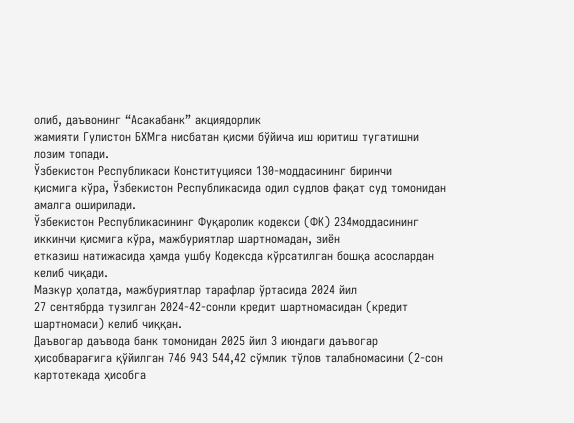олиб, даъвонинг “Асакабанк” акциядорлик
жамияти Гулистон БХМга нисбатан қисми бўйича иш юритиш тугатишни
лозим топади.
Ўзбекистон Республикаси Конституцияси 130-моддасининг биринчи
қисмига кўра, Ўзбекистон Республикасида одил судлов фақат суд томонидан
амалга оширилади.
Ўзбекистон Республикасининг Фуқаролик кодекси (ФК) 234моддасининг иккинчи қисмига кўра, мажбуриятлар шартномадан, зиён
етказиш натижасида ҳамда ушбу Кодексда кўрсатилган бошқа асослардан
келиб чиқади.
Мазкур ҳолатда, мажбуриятлар тарафлар ўртасида 2024 йил
27 сентябрда тузилган 2024-42-сонли кредит шартномасидан (кредит
шартномаси) келиб чиққан.
Даъвогар даъвода банк томонидан 2025 йил 3 июндаги даъвогар
ҳисобварағига қўйилган 746 943 544,42 сўмлик тўлов талабномасини (2-сон
картотекада ҳисобга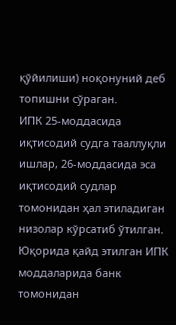қўйилиши) ноқонуний деб топишни сўраган.
ИПК 25-моддасида иқтисодий судга тааллуқли ишлар, 26-моддасида эса
иқтисодий судлар томонидан ҳал этиладиган низолар кўрсатиб ўтилган.
Юқорида қайд этилган ИПК моддаларида банк томонидан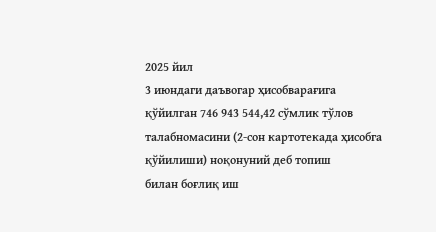2025 йил
3 июндаги даъвогар ҳисобварағига қўйилган 746 943 544,42 сўмлик тўлов
талабномасини (2-сон картотекада ҳисобга қўйилиши) ноқонуний деб топиш
билан боғлиқ иш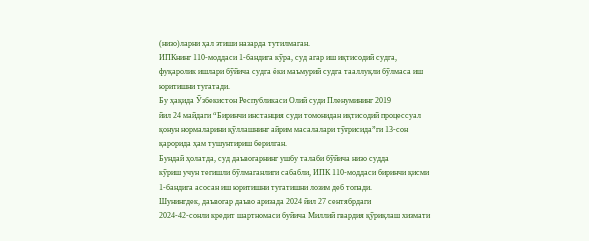(низо)ларни ҳал этиши назарда тутилмаган.
ИПКнинг 110-моддаси 1-бандига кўра, суд агар иш иқтисодий судга,
фуқаролик ишлари бўйича судга ёки маъмурий судга тааллуқли бўлмаса иш
юритишни тугатади.
Бу ҳақида Ўзбекистон Республикаси Олий суди Пленумининг 2019
йил 24 майдаги “Биринчи инстанция суди томонидан иқтисодий процессуал
қонун нормаларини қўллашнинг айрим масалалари тўғрисида”ги 13-сон
қарорида ҳам тушунтириш берилган.
Бундай ҳолатда, суд даъвогарнинг ушбу талаби бўйича низо судда
кўриш учун тегишли бўлмаганлиги сабабли, ИПК 110-моддаси биринчи қисми
1-бандига асосан иш юритишни тугатишни лозим деб топади.
Шунингдек, даъвогар даъво аризада 2024 йил 27 сентябрдаги
2024-42-сонли кредит шартномаси буйича Миллий гвардия қўриқлаш хизмати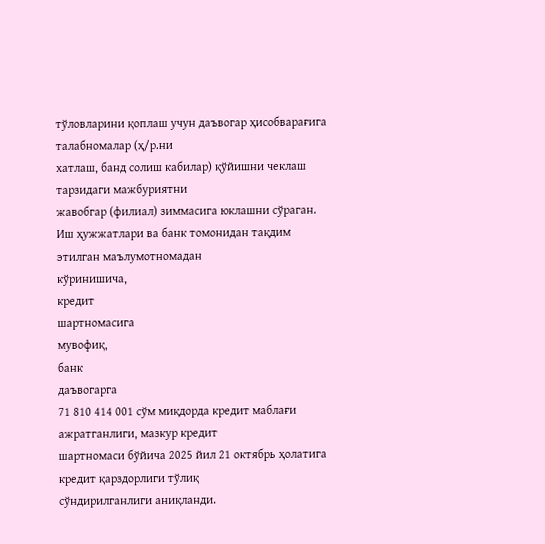тўловларини қоплаш учун даъвогар ҳисобварағига талабномалар (ҳ/р.ни
хатлаш, банд солиш кабилар) қўйишни чеклаш тарзидаги мажбуриятни
жавобгар (филиал) зиммасига юклашни сўраган.
Иш ҳужжатлари ва банк томонидан тақдим этилган маълумотномадан
кўринишича,
кредит
шартномасига
мувофиқ,
банк
даъвогарга
71 810 414 001 сўм миқдорда кредит маблағи ажратганлиги, мазкур кредит
шартномаси бўйича 2025 йил 21 октябрь ҳолатига кредит қарздорлиги тўлиқ
сўндирилганлиги аниқланди.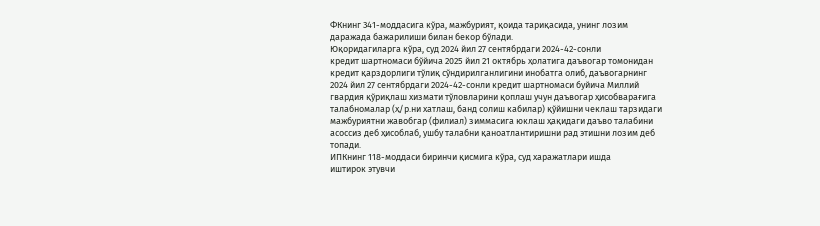ФКнинг 341-моддасига кўра, мажбурият, қоида тариқасида, унинг лозим
даражада бажарилиши билан бекор бўлади.
Юқоридагиларга кўра, суд 2024 йил 27 сентябрдаги 2024-42-сонли
кредит шартномаси бўйича 2025 йил 21 октябрь ҳолатига даъвогар томонидан
кредит қарздорлиги тўлиқ сўндирилганлигини инобатга олиб, даъвогарнинг
2024 йил 27 сентябрдаги 2024-42-сонли кредит шартномаси буйича Миллий
гвардия қўриқлаш хизмати тўловларини қоплаш учун даъвогар ҳисобварағига
талабномалар (ҳ/р.ни хатлаш, банд солиш кабилар) қўйишни чеклаш тарзидаги
мажбуриятни жавобгар (филиал) зиммасига юклаш ҳақидаги даъво талабини
асоссиз деб ҳисоблаб, ушбу талабни қаноатлантиришни рад этишни лозим деб
топади.
ИПКнинг 118-моддаси биринчи қисмига кўра, суд харажатлари ишда
иштирок этувчи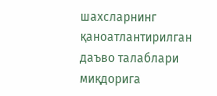шахсларнинг қаноатлантирилган даъво талаблари миқдорига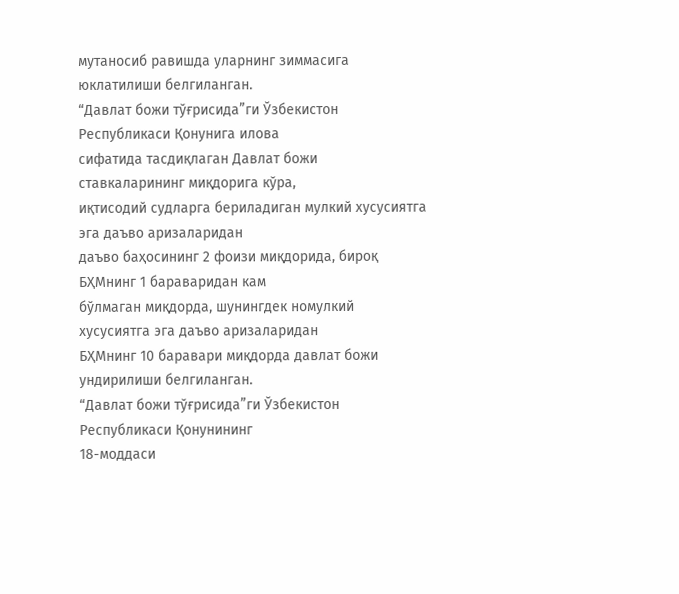мутаносиб равишда уларнинг зиммасига юклатилиши белгиланган.
“Давлат божи тўғрисида”ги Ўзбекистон Республикаси Қонунига илова
сифатида тасдиқлаган Давлат божи ставкаларининг миқдорига кўра,
иқтисодий судларга бериладиган мулкий хусусиятга эга даъво аризаларидан
даъво баҳосининг 2 фоизи миқдорида, бироқ БҲМнинг 1 бараваридан кам
бўлмаган миқдорда, шунингдек номулкий хусусиятга эга даъво аризаларидан
БҲМнинг 10 баравари миқдорда давлат божи ундирилиши белгиланган.
“Давлат божи тўғрисида”ги Ўзбекистон Республикаси Қонунининг
18-моддаси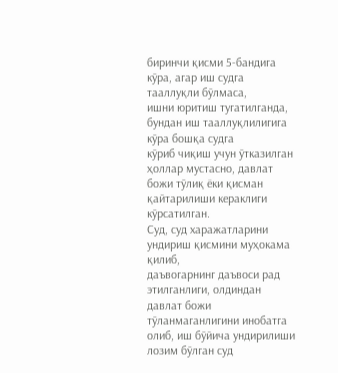биринчи қисми 5-бандига кўра, агар иш судга тааллуқли бўлмаса,
ишни юритиш тугатилганда, бундан иш тааллуқлилигига кўра бошқа судга
кўриб чиқиш учун ўтказилган ҳоллар мустасно, давлат божи тўлиқ ёки қисман
қайтарилиши кераклиги кўрсатилган.
Суд, суд харажатларини ундириш қисмини муҳокама қилиб,
даъвогарнинг даъвоси рад этилганлиги, олдиндан давлат божи
тўланмаганлигини инобатга олиб, иш бўйича ундирилиши лозим бўлган суд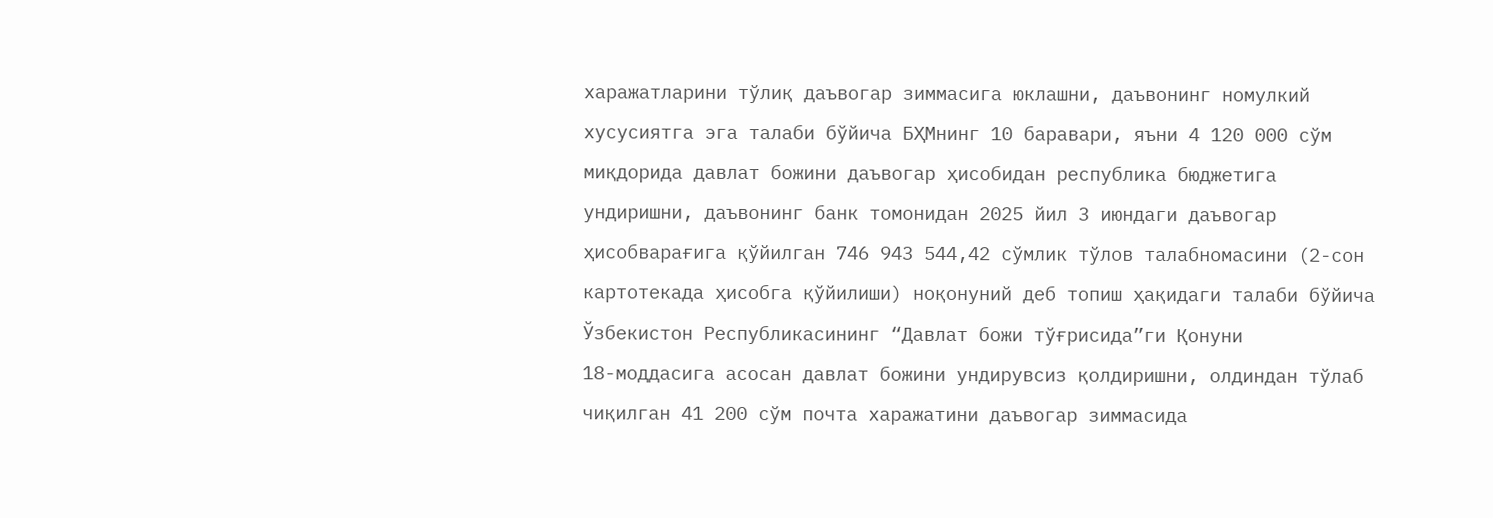харажатларини тўлиқ даъвогар зиммасига юклашни, даъвонинг номулкий
хусусиятга эга талаби бўйича БҲМнинг 10 баравари, яъни 4 120 000 сўм
миқдорида давлат божини даъвогар ҳисобидан республика бюджетига
ундиришни, даъвонинг банк томонидан 2025 йил 3 июндаги даъвогар
ҳисобварағига қўйилган 746 943 544,42 сўмлик тўлов талабномасини (2-сон
картотекада ҳисобга қўйилиши) ноқонуний деб топиш ҳақидаги талаби бўйича
Ўзбекистон Республикасининг “Давлат божи тўғрисида”ги Қонуни
18-моддасига асосан давлат божини ундирувсиз қолдиришни, олдиндан тўлаб
чиқилган 41 200 сўм почта харажатини даъвогар зиммасида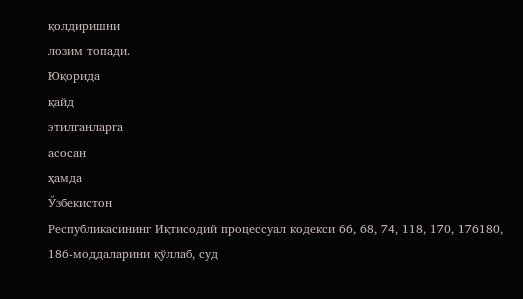қолдиришни
лозим топади.
Юқорида
қайд
этилганларга
асосан
ҳамда
Ўзбекистон
Республикасининг Иқтисодий процессуал кодекси 66, 68, 74, 118, 170, 176180, 186-моддаларини қўллаб, суд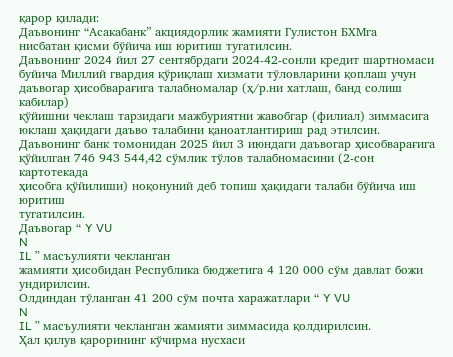қарор қилади:
Даъвонинг “Асакабанк” акциядорлик жамияти Гулистон БХМга
нисбатан қисми бўйича иш юритиш тугатилсин.
Даъвонинг 2024 йил 27 сентябрдаги 2024-42-сонли кредит шартномаси
буйича Миллий гвардия қўриқлаш хизмати тўловларини қоплаш учун
даъвогар ҳисобварағига талабномалар (ҳ/р.ни хатлаш, банд солиш кабилар)
қўйишни чеклаш тарзидаги мажбуриятни жавобгар (филиал) зиммасига
юклаш ҳақидаги даъво талабини қаноатлантириш рад этилсин.
Даъвонинг банк томонидан 2025 йил 3 июндаги даъвогар ҳисобварағига
қўйилган 746 943 544,42 сўмлик тўлов талабномасини (2-сон картотекада
ҳисобга қўйилиши) ноқонуний деб топиш ҳақидаги талаби бўйича иш юритиш
тугатилсин.
Даъвогар “ Y VU
N
IL ” масъулияти чекланган
жамияти ҳисобидан Республика бюджетига 4 120 000 сўм давлат божи
ундирилсин.
Олдиндан тўланган 41 200 сўм почта харажатлари “ Y VU
N
IL ” масъулияти чекланган жамияти зиммасида қолдирилсин.
Ҳал қилув қарорининг кўчирма нусхаси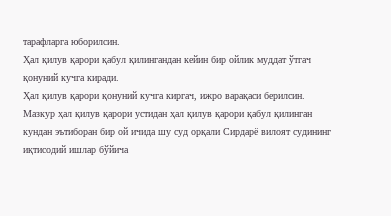тарафларга юборилсин.
Ҳал қилув қарори қабул қилингандан кейин бир ойлик муддат ўтгач
қонуний кучга киради.
Ҳал қилув қарори қонуний кучга киргач, ижро варақаси берилсин.
Мазкур ҳал қилув қарори устидан ҳал қилув қарори қабул қилинган
кундан эътиборан бир ой ичида шу суд орқали Сирдарё вилоят судининг
иқтисодий ишлар бўйича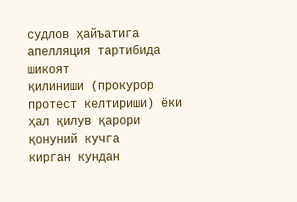судлов ҳайъатига апелляция тартибида шикоят
қилиниши (прокурор протест келтириши) ёки ҳал қилув қарори қонуний кучга
кирган кундан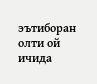эътиборан олти ой ичида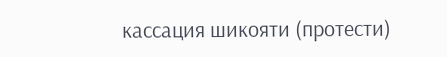кассация шикояти (протести)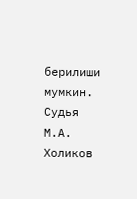берилиши мумкин.
Судья
М.А. Холиков